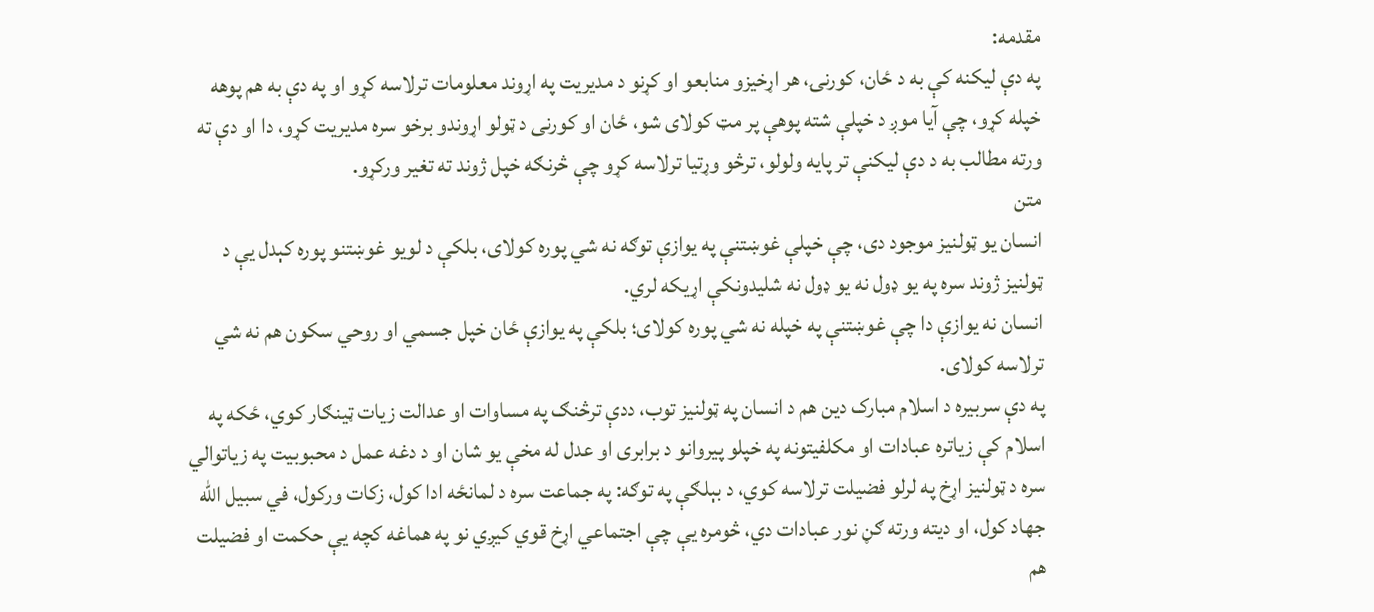مقدمه:
په دې لیکنه کې به د ځان، کورنۍ، هر اړخیزو منابعو او کړنو د مدیریت په اړوند معلومات ترلاسه کړو او په دې به هم پوهه خپله کړو، چې آیا موږ د خپلې شته پوهې پر مټ کولای شو، ځان او کورنی د ټولو اړوندو برخو سره مدیريت کړو، دا او دې ته ورته مطالب به د دې لیکنې تر پایه ولولو، ترڅو وړتیا ترلاسه کړو چې څرنګه خپل ژوند ته تغير ورکړو.
متن
انسان یو ټولنيز موجود دی، چې خپلې غوښتنې په يوازې توګه نه شي پوره کولای، بلکې د لویو غوښتنو پوره کېدل یې د ټولنيز ژوند سره په يو ډول نه یو ډول نه شليدونکې اړیکه لري.
انسان نه يوازې دا چې غوښتنې په خپله نه شي پوره کولای؛ بلکې په یوازې ځان خپل جسمي او روحي سکون هم نه شي ترلاسه کولای.
په دې سربیره د اسلام مبارک دین هم د انسان په ټولنیز توب، ددې ترڅنګ په مساوات او عدالت زیات ټینګار کوي، ځکه په اسلام کې زیاتره عبادات او مکلفيتونه په خپلو پيروانو د برابری او عدل له مخې يو شان او د دغه عمل د محبوبیت په زیاتوالي سره د ټولنیز اړخ په لرلو فضيلت ترلاسه کوي، د بېلګې په توګه: په جماعت سره د لمانځه ادا کول، زکات ورکول، في سبيل اللّٰه جهاد کول، او دیته ورته ګڼ نور عبادات دي، څومره یې چې اجتماعي اړخ قوي کيږي نو په هماغه کچه یې حکمت او فضیلت هم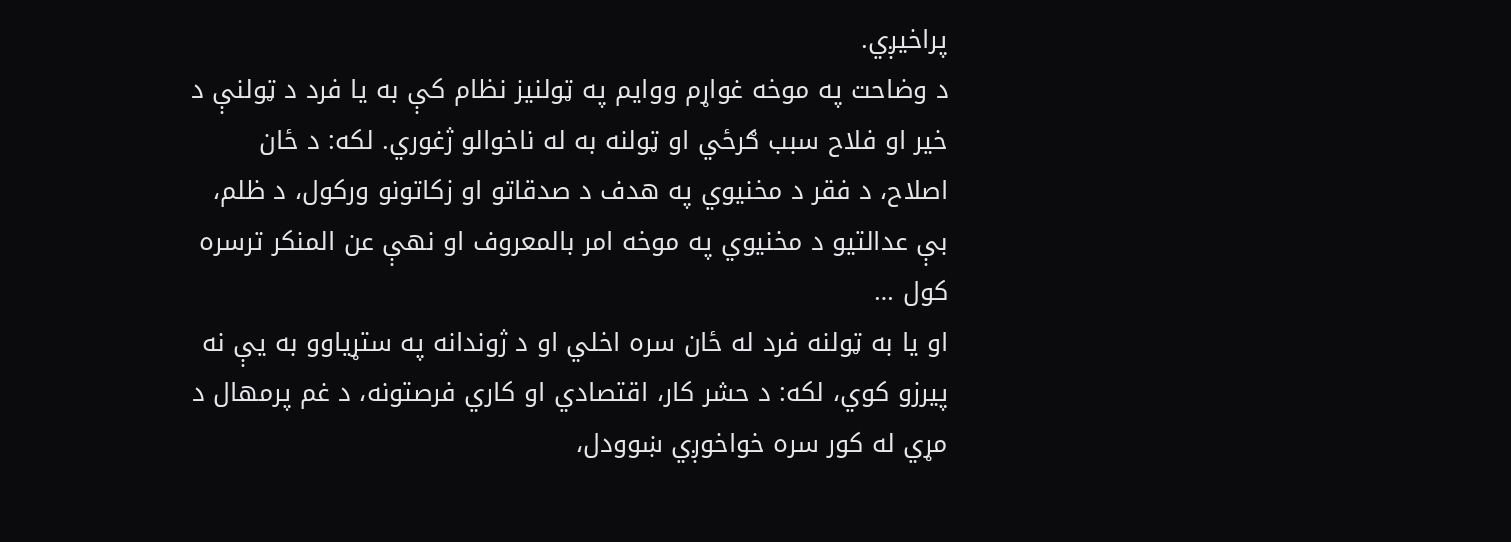پراخیږي.
د وضاحت په موخه غواړم ووایم په ټولنیز نظام کې به یا فرد د ټولنې د خیر او فلاح سبب ګرځي او ټولنه به له ناخوالو ژغوري. لکه: د ځان اصلاح، د فقر د مخنیوي په هدف د صدقاتو او زکاتونو ورکول، د ظلم، بې عدالتیو د مخنيوي په موخه امر بالمعروف او نهې عن المنکر ترسره کول …
او یا به ټولنه فرد له ځان سره اخلي او د ژوندانه په ستړياوو به یې نه پیرزو کوي، لکه: د حشر کار، اقتصادي او کاري فرصتونه، د غم پرمهال د مړي له کور سره خواخوږي ښوودل،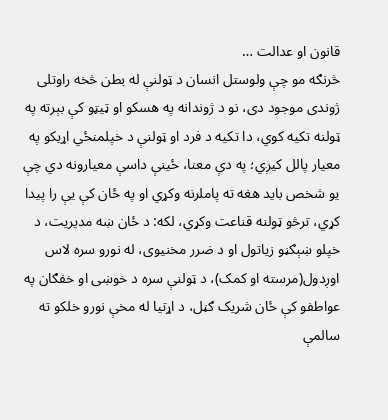قانون او عدالت …
څرنګه مو چې ولوستل انسان د ټولنې له بطن څخه راوتلی ژوندی موجود دی، نو د ژوندانه په هسکو او ټیټو کې بېرته په ټولنه تکیه کوي، دا تکیه د فرد او ټولنې د خپلمنځي اړیکو په معیار پالل کیږي؛ په دې معنا، ځینې داسې معیارونه دي چې یو شخص باید هغه ته پاملرنه وکړي او په ځان کې يې را پیدا کړي، ترڅو ټولنه قناعت وکړي، لکه: د ځان ښه مدیریت، د خپلو ښېګڼو زیاتول او د ضرر مخنیوی، له نورو سره لاس اوږدول(مرسته او کمک)، د ټولنې سره د خوښی او خفګان په عواطفو کې ځان شریک ګڼل، د اړتیا له مخې نورو خلکو ته سالمې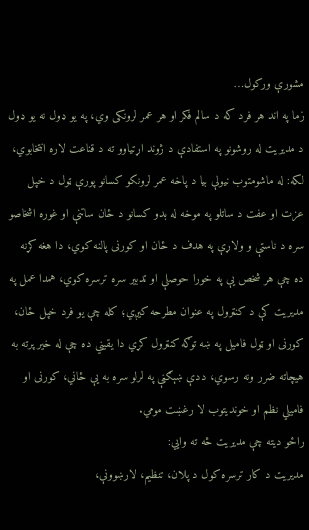مشورې ورکول…
زما په اند هر فرد که د سالم فکر او هر عمر لرونکی وي، په یو ډول نه يو ډول د مدیریت له روشونو په استفادې د ژوند اړتیاوو ته د قناعت لاره انتخابوي، لکه: له ماشومتوب نیولې بیا د پاخه عمر لرونکو کسانو پورې ټول د خپل عزت او عفت د ساتلو په موخه له بدو کسانو د ځان ساتنې او غوره اشخاصو سره د ناستې و ولاړې په هدف د ځان او کورنی پالنه کوي، دا هغه کړنه ده چې هر شخص یې په خورا حوصلې او تدبیر سره ترسره کوي، همدا عمل په مدیریت کې د کنټرول په عنوان مطرحه کیږي؛ کله چې یو فرد خپل ځان، کورنی او ټول فامیل په ښه توګه کنټرول کړي دا یقیني ده چې له خیر پرته به هيچاته ضرر ونه رسوي، ددې ښېګڼې په لرلو سره به یې ځاني، کورنی او فامیلي نظم او خونديتوب لا رغښت مومي.
راځو دیته چې مدیريت څه ته وايي:
مدیریت د کار ترسره کول د پلان، تنظیم، لارښوونې،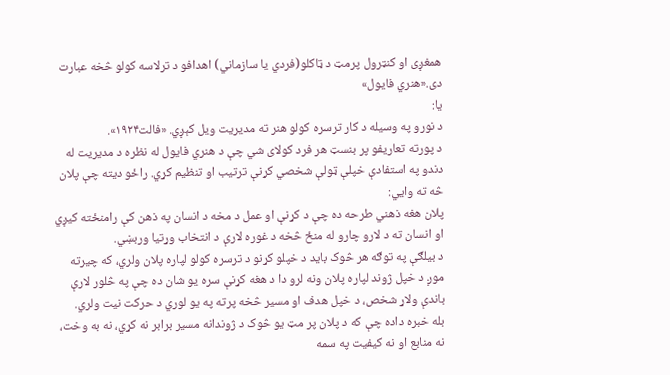همغږی او کنټرول پرمټ د ټاکلو(فردي يا سازماني) اهدافو د ترلاسه کولو څخه عبارت دی.«هنري فایول»
یا:
د نورو په وسیله د کار ترسره کولو هنر ته مدیریت ویل کېږي. «فالت۱۹۲۴».
د پورته تعاریفو پر بنسټ هر فرد کولای شي چې د هنري فایول له نظره د مدیریت له دندو په استفادې خپلې ټولې شخصي کړنې ترتیب او تنظیم کړي. راځو دیته چې پلان څه ته وايي:
پلان هغه ذهني طرحه ده چې د کړنې او عمل د مخه د انسان په ذهن کې رامنځته کیږي او انسان ته د لارو چارو له منځ څخه د غوره لارې د انتخاب وړتیا وربښي.
د بیلګې په توګه هر څوک باید د خپلو کړنو د ترسره کولو لپاره پلان ولري، که چیرته موږ د خپل ژوند لپاره پلان ونه لرو دا د هغه کړنې سره یو شان ده چې په څلور لارې باندې ولاړ شخص، د خپل هدف او مسیر څخه پرته په يو لوري د حرکت نیت ولري.
بله خبره داده چې که د پلان پر مټ یو څوک د ژوندانه مسیر برابر نه کړي، نه به وخت، نه منابع او نه کیفیت په سمه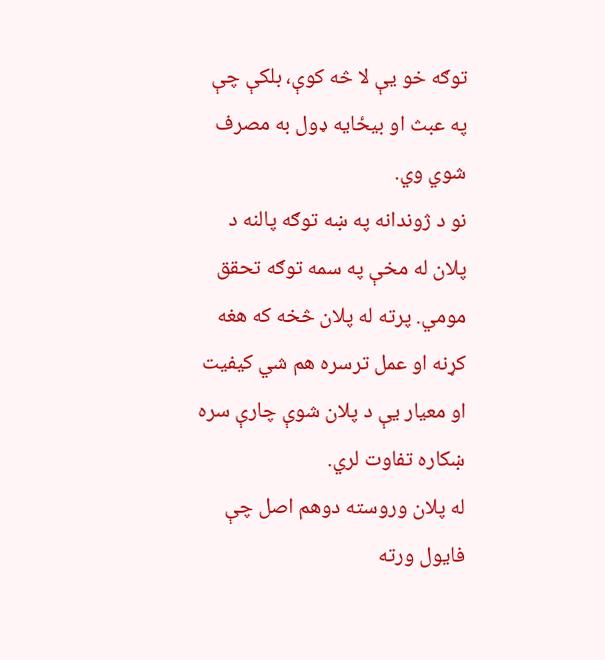توګه خو يې لا څه کوې، بلکې چې په عبث او بیځایه ډول به مصرف شوي وي.
نو د ژوندانه په ښه توګه پالنه د پلان له مخې په سمه توګه تحقق مومي. پرته له پلان څخه که هغه کړنه او عمل ترسره هم شي کیفیت او معیار یې د پلان شوې چارې سره ښکاره تفاوت لري.
له پلان وروسته دوهم اصل چې فایول ورته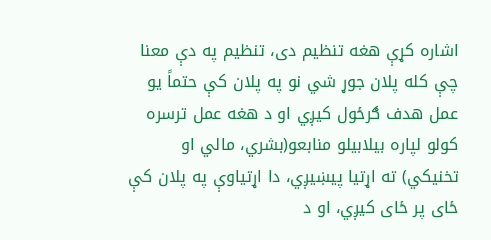اشاره کړې هغه تنظیم دی، تنظیم په دې معنا چې کله پلان جوړ شي نو په پلان کې حتماً یو عمل هدف ګرځول کیږي او د هغه عمل ترسره کولو لپاره بیلابیلو منابعو(بشري، مالي او تخنيکي) ته اړتیا پیښیږي، دا اړتیاوې په پلان کې ځای پر ځای کیږي، او د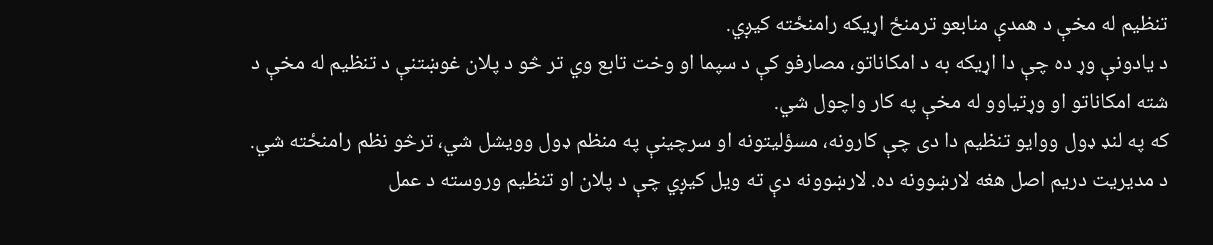تنظیم له مخې د همدې منابعو ترمنځ اړیکه رامنځته کیږي.
د یادونې وړ ده چې دا اړیکه به د امکاناتو، مصارفو کې د سپما او وخت تابع وي تر څو د پلان غوښتنې د تنظیم له مخې د شته امکاناتو او وړتیاوو له مخې په کار واچول شي.
که په لنډ ډول ووايو تنظیم دا دی چې کارونه، مسؤلیتونه او سرچینې په منظم ډول وویشل شي، ترڅو نظم رامنځته شي.
د مدیریت دریم اصل هغه لارښوونه ده. لارښوونه دې ته ويل کیږي چې د پلان او تنظیم وروسته د عمل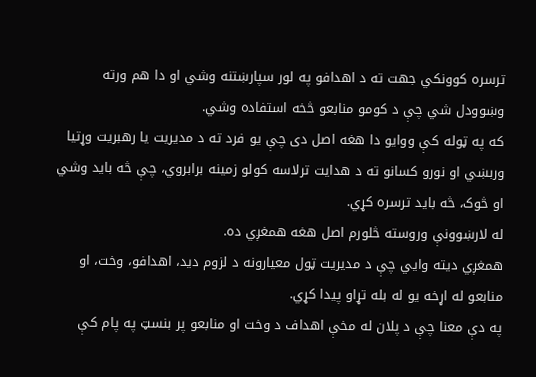ترسره کوونکي جهت ته د اهدافو په لور سپارښتنه وشي او دا هم ورته وښوودل شي چې د کومو منابعو څخه استفاده وشي.
که په ټوله کې ووایو دا هغه اصل دی چې یو فرد ته د مدیریت یا رهبریت وړتیا وربښي او نورو کسانو ته د هدایت ترلاسه کولو زمینه برابروي، چې څه باید وشي او څوک، څه باید ترسره کړي.
له لارښوونې وروسته څلورم اصل هغه همغږي ده.
همغږي ديته وايي چې د مدیریت ټول معیارونه د لزوم ديد، اهدافو، وخت، او منابعو له اړخه یو له بله تړاو پیدا کړي.
په دې معنا چې د پلان له مخې اهداف د وخت او منابعو پر بنسټ په پام کې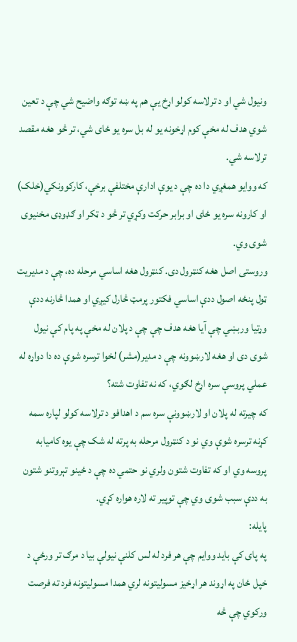ونیول شي او د ترلاسه کولو اړخ یې هم په ښه توګه واضيح شي چې د تعین شوي هدف له مخې کوم اړخونه یو له بل سره یو ځای شي، تر څو هغه مقصد ترلاسه شي.
که ووايو همغږي دا ده چې د یوې ادارې مختلفې برخې، کارکوونکي(خلک) او کارونه سره یو ځای او برابر حرکت وکړي تر څو د ټکر او ګډوډی مخنیوی شوی وي.
وروستی اصل هغه کنټرول دی. کنټرول هغه اساسي مرحله ده، چې د مدیریت ټول پنځه اصول ددې اساسي فکتور پرمټ څارل کیږي او همدا څارنه ددې وړتیا وربښي چې آیا هغه هدف چې چې د پلان له مخې په پام کې نیول شوی دی او هغه لارښوونه چې د مدیر(مشر) لخوا ترسره شوې ده دا دواړه له عملي پروسې سره اړخ لګوي، که نه تفاوت شته؟
که چیرته له پلان او لارښوونې سره سم د اهدافو د ترلاسه کولو لپاره سمه کړنه ترسره شوې وي نو د کنټرول مرحله به پرته له شک چې یوه کامیابه پروسه وي او که تفاوت شتون ولري نو حتمي ده چې د ځینو تېروتنو شتون به ددې سبب شوی وي چې توپیر ته لاره هواره کړي.
پايله:
په پای کې باید ووایم چې هر فرد له لس کلنې نیولې بیا د مرګ تر ورځې د خپل ځان په اړوند هر اړخیز مسوليتونه لري همدا مسوليتونه فرد ته فرصت ورکوي چې څه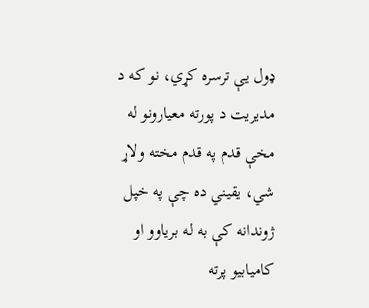ډول یې ترسره کړي، نو که د مدیریت د پورته معیارونو له مخې قدم په قدم مخته ولاړ شي، یقیني ده چې په خپل ژوندانه کې به له بریاوو او کامیابیو پرته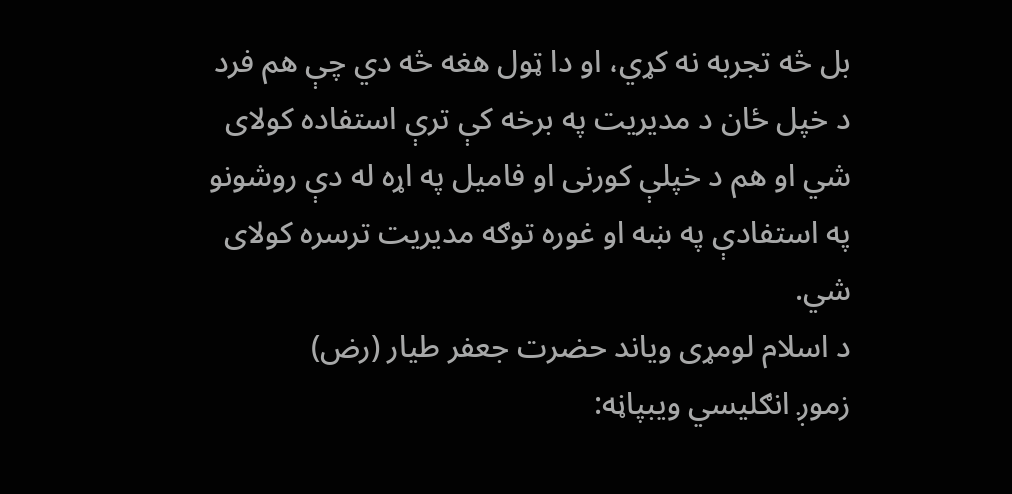بل څه تجربه نه کړي، او دا ټول هغه څه دي چې هم فرد د خپل ځان د مدیریت په برخه کې ترې استفاده کولای شي او هم د خپلې کورنی او فامیل په اړه له دې روشونو په استفادې په ښه او غوره توګه مدیریت ترسره کولای شي.
د اسلام لومړی وياند حضرت جعفر طیار (رض)
زموږ انګلیسي ویبپاڼه: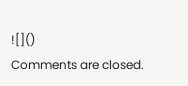![]()
Comments are closed.